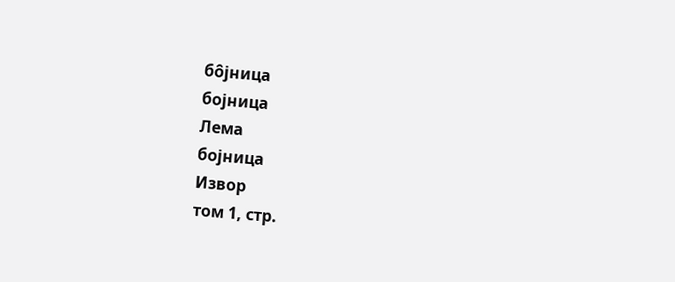бо̑јница
бојница
Лема
бојница
Извор
том 1, стр.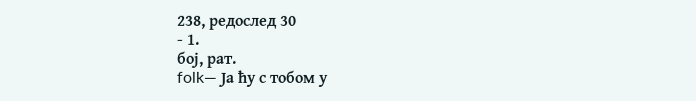238, редослед 30
- 1.
бој, рат.
folk— Ја ћу с тобом у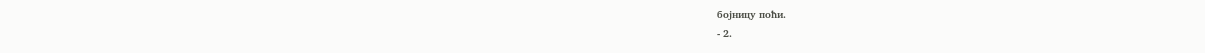бојницу поћи.
- 2.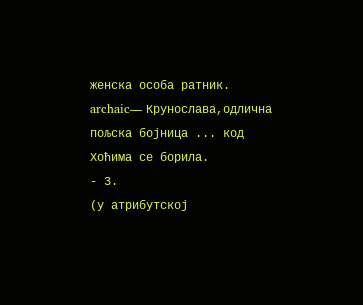женска особа ратник.
archaic— Крунослава,одлична пољска бојница ... код Хоћима се борила.
- 3.
(у атрибутској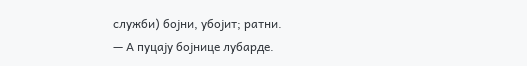служби) бојни, убојит; ратни.
— А пуцају бојнице лубарде.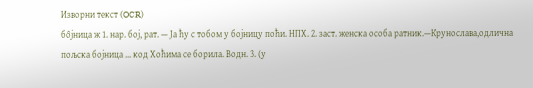Изворни текст (OCR)
бо̑јница ж 1. нар. бој, рат. — Ја ћу с тобом у бојницу поћи. НПХ. 2. заст. женска особа ратник.—Крунослава,одлична пољска бојница ... код Хоћима се борила. Водн. 3. (у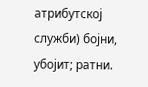атрибутској служби) бојни, убојит; ратни.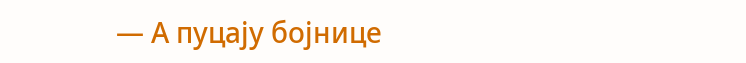— А пуцају бојнице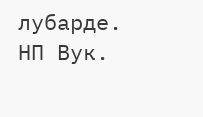лубарде. НП Вук.